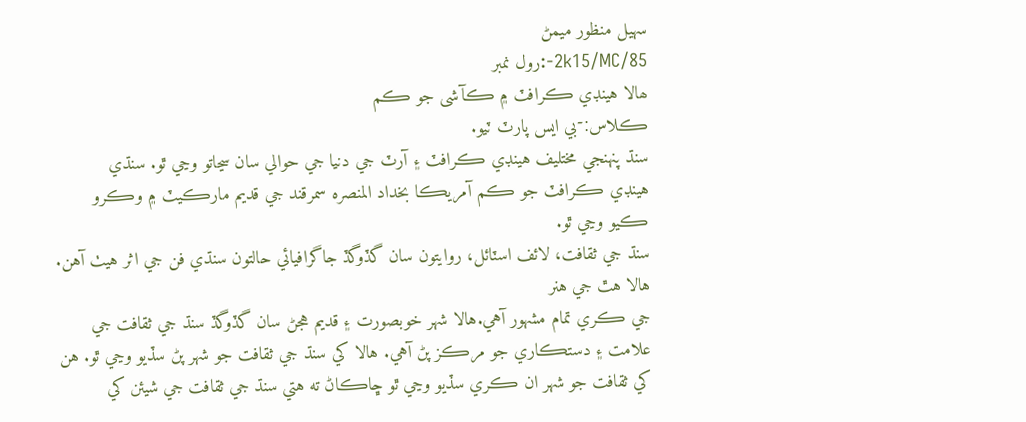سهيل منظور ميمڻ
2k15/MC/85-:رول نمبر
ھالا هينڊي ڪرافٽ ۾ ڪآشی جو ڪم
ڪلاس׃־بي ايس پارٽ ٽيو.
سنڌ پنهنجي مختليف هينڊي ڪرافٽ ۽ آرٽ جي دنيا جي حوالي سان سڃاتو وڃي ٿو. سنڌي
هينڊي ڪرافٽ جو ڪم آمريڪا بخداد المنصره سمرقند جي قديم مارڪيٽ ۾ وڪرو ڪيو وڃي ٿو.
سنڌ جي ثقافت، لائف اسٽائل، روايتون سان گڏوگڏ جاگرافيائي حالتون سنڌي فن جي اثر هيٺ آهن. هالا هٿ جي هنر
جي ڪري تمام مشهور آهي.هالا شهر خوبصورت ۽ قديم هجڻ سان گڏوگڏ سنڌ جي ثقافت جي
علامت ۽ دستڪاري جو مرڪز پڻ آهي. هالا کي سنڌ جي ثقافت جو شهر پڻ سڏيو وڃي ٿو. هن
کي ثقافت جو شهر ان ڪري سڏيو وڃي ٿو ڇاڪاڻ ته هتي سنڌ جي ثقافت جي شيئن کي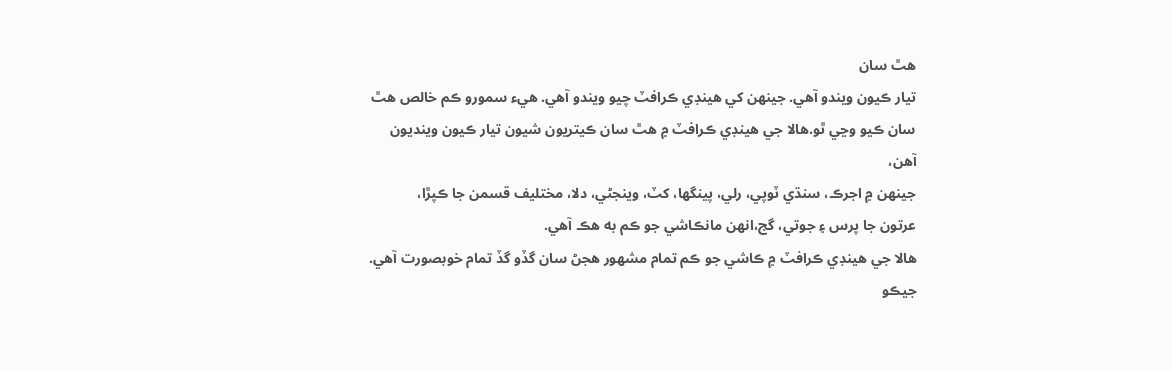هٿ سان
تيار ڪيون ويندو آهي. جينهن کي هينڊي ڪرافٽ چيو ويندو آهي. هيء سمورو ڪم خالص هٿ
سان ڪيو وڃي ٿو.هالا جي هينڊي ڪرافٽ ۾ هٿ سان ڪيتريون شيون تيار ڪيون وينديون آهن،
جينهن ۾ اجرڪ، سنڌي ٽوپي، رلي، پينگھا، کٽ، وينجڻي، دلا، مختليف قسمن جا ڪپڙا،
عرتون جا پرس ۽ جوتي، گج،انهن مانڪاشي جو ڪم به هڪ آهي.
ھالا جي هينڊي ڪرافٽ ۾ ڪاشي جو ڪم تمام مشهور هجڻ سان گڏو گڏ تمام خوبصورت آهي.
جيڪو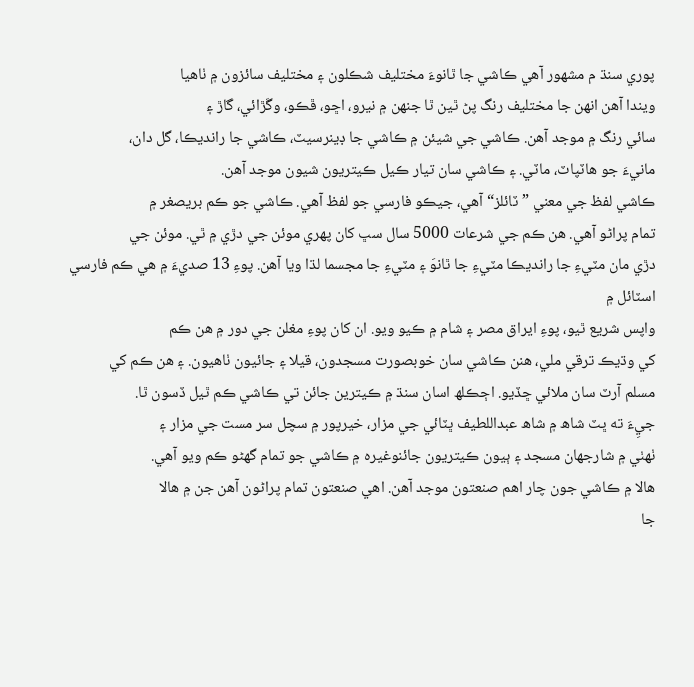پوري سنڌ م مشهور آهي ڪاشي جا ٿانوءَ مختليف شڪلون ۽ مختليف سائزون ۾ ٺاهيا
ويندا آهن انهن جا مختليف رنگ پڻ ٿين ٿا جنهن ۾ نيرو، اڇو، ڦڪو، وڱڙائي، گاڙ ۽
سائي رنگ ۾ موجد آهن. ڪاشي جي شيئن ۾ ڪاشي جا ڊينرسيٽ، ڪاشي جا رانديڪا، گل دان،
مانيءَ جو هاٽپاٽ، ماٽي. ۽ ڪاشي سان تيار ڪيل ڪيتريون شيون موجد آهن.
ڪاشي لفظ جي معني ”ٽائلز“ آهي، جيڪو فارسي جو لفظ آهي. ڪاشي جو ڪم بريصغر ۾
تمام پراڻو آهي. هن ڪم جي شرعات 5000 سال سڀ کان پهري موئن جي دڙي ۾ ٿي. موئن جي
دڙي مان مٽيءِ جا رانديڪا مٽيءِ جا ٿانوَ ۽ مٽيءِ جا مجسما لڌا ويا آهن. پوءِ 13 صديءَ ۾ هي ڪم فارسي اسٽائل ۾
واپس شريع ٿيو، پوءِ ايراق مصر ۽ شام ۾ ڪيو ويو. ان کان پوءِ مغلن جي دور ۾ هن ڪم
کي وڌيڪ ترقي ملي، هنن ڪاشي سان خوبصورت مسجدون، قيلا ۽ جائيون ٺاهيون. ۽ هن ڪم کي
مسلم آرٽ سان ملائي ڇڏيو. اڄڪلھ اسان سنڌ ۾ ڪيترين جائن تي ڪاشي ڪم ٿيل ڏسون ٿا.
جيِءَ ته ڀٽ شاھ ۾ شاھ عبداللطيف ڀٽائي جي مزار، خيرپور ۾ سچل سر مست جي مزار ۽
ٺهٺي ۾ شارجهان مسجد ۽ ٻيون ڪيتريون جائنوغيره ۾ ڪاشي جو تمام گھڻو ڪم ويو آهي.
هالا ۾ ڪاشي جون چار اهم صنعتون موجد آهن. اهي صنعتون تمام پراڻون آهن جن ۾ هالا
جا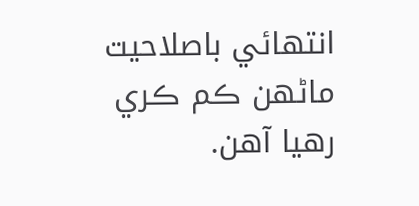انتهائي باصلاحيت ماڻهن ڪم ڪري رهيا آهن.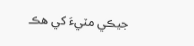جيڪي مٽيءَ کي هڪ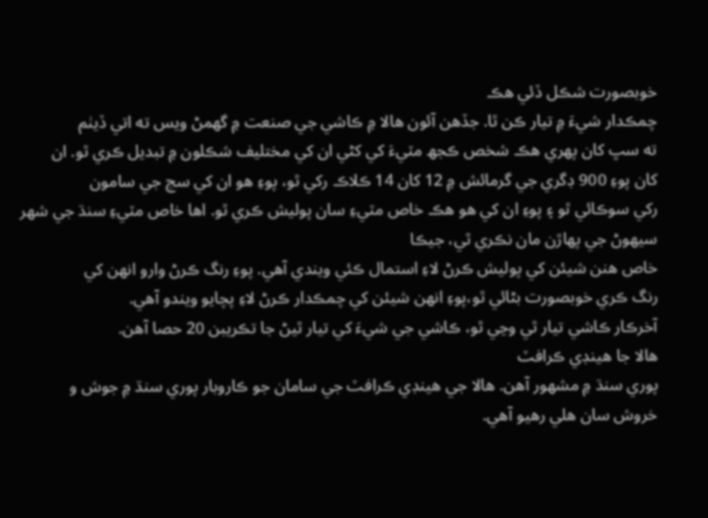خوبصورت شڪل ڏئي هڪ
چمڪدار شيءَ ۾ تيار ڪن ٿا. جڏهن آئون هالا ۾ ڪاشي جي صنعت ۾ گھمڻ ويس ته اتي ڏيٺم
ته سڀ کان پهري هڪ شخص ڪجھ مٽيءَ کي کڻي ان کي مختليف شڪلون ۾ تبديل ڪري ٿو. ان
کان پوءِ 900 ڊگري جي گرمائش ۾ 12 کان 14 ڪلاڪ رکي ٿو، پوءِ هو ان کي سج جي سامون
رکي سوڪائي ٿو ۽ پوءِ ان کي هو هڪ خاص مٽيءِ سان پوليش ڪري ٿو. اها خاص مٽيءِ سنڌ جي شهر سيهوڻ جي پهاڙن مان نڪري ٿي، جيڪا
خاص هنن شيئن کي پوليش ڪرڻ لاءِ استمال ڪئي ويندي آهي. پوءِ رنگ ڪرڻ وارو انهن کي
رنگ ڪري خوبصورت بڻائي ٿو،پوءِ انهن شيئن کي چمڪدار ڪرڻ لاءِ پچايو ويندو آهي.
آخرڪار ڪاشي تيار ٿي وڃي ٿو، ڪاشي جي شيءَ کي تيار ٿيڻ جا تڪريبن 20 حصا آهن.
هالا جا هينڊي ڪرافٽ
پوري سنڌ ۾ مشهور آهن. هالا جي هينڊي ڪرافٽ جي سامان جو ڪاروبار پوري سنڌ ۾ جوش و
خروش سان هلي رهيو آهي.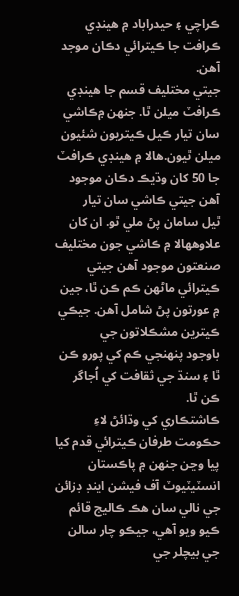ڪراچي ۽ حيدراباد ۾ هينڊي ڪرافت جا ڪيترائي دڪان موجد آهن.
جيتي مختليف قسم جا هينڊي ڪرافٽ ميلن ٿا. جنھن ۾ڪاشي سان تيار ڪيل ڪيتريون شئيون
ميلن ٿيون.هالا ۾ هينڊي ڪرافٽ جا 50 کان وڌيڪ دڪان موجود آهن جيتي ڪاشي سان تيار
ٿيل سامان پڻ ملي ٿو. ان کان علاوههالا ۾ ڪاشي جون مختليف صنعتون موجود آهن جيتي
ڪيترائي ماڻهن ڪم ڪن ٿا، جين ۾ عورتون پڻ شامل آهن. جيڪي ڪيترين مشڪلاتون جي
باوجود پنهنجي ڪم کي پورو ڪن ٿا ۽ سنڌ جي ثقافت کي اُجاگر ڪن ٿا.
ڪاشتڪاري کي وڌائڻ لاءِ
حڪومت طرفان ڪيترائي قدم کيا پيا وڃن جنهن ۾ پاڪستان انسٽيٽيوٽ آف فيشن اينڊ ڊزائن
جي نالي سان هڪ ڪاليج قائم ڪيو ويو آهي، جيڪو چار سالن جي بيچلر جي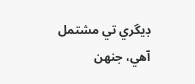ڊيگري تي مشتمل
آهي، جنهن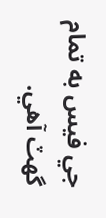جي فيس به تمام گهٽ آهي.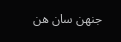جنهن سان هن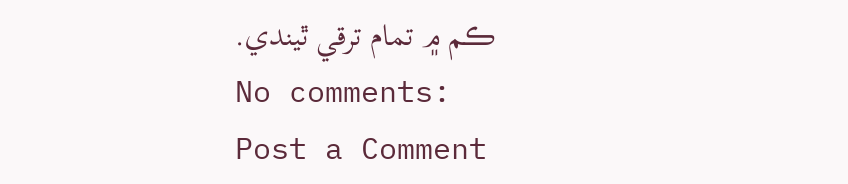ڪم ۾ تمام ترقي ٿيندي.
No comments:
Post a Comment